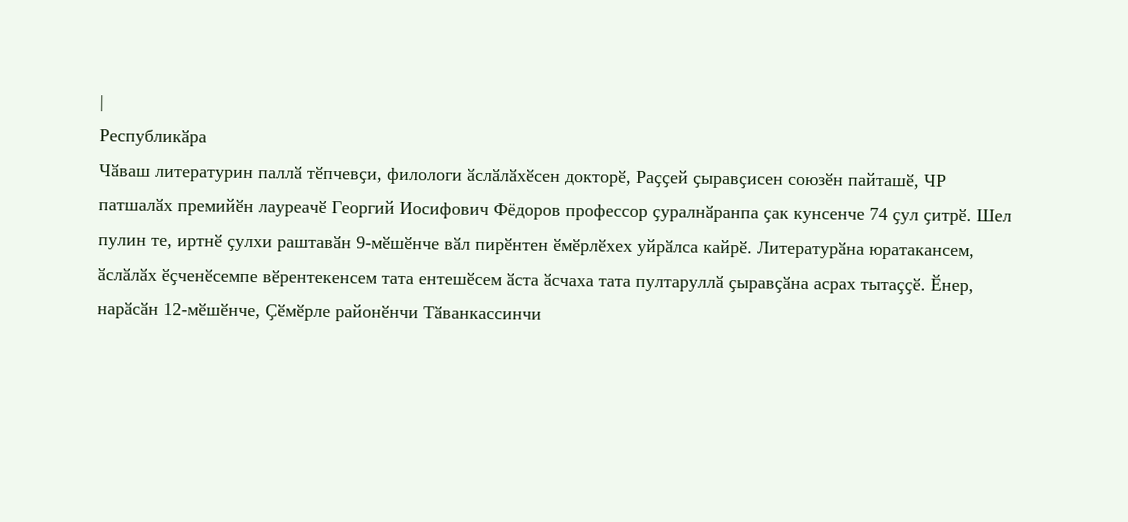|
Республикӑра
Чӑваш литературин паллӑ тӗпчевҫи, филологи ӑслӑлӑхӗсен докторӗ, Раҫҫей ҫыравҫисен союзӗн пайташӗ, ЧР патшалӑх премийӗн лауреачӗ Георгий Иосифович Фёдоров профессор ҫуралнӑранпа ҫак кунсенче 74 ҫул ҫитрӗ. Шел пулин те, иртнӗ ҫулхи раштавӑн 9-мӗшӗнче вӑл пирӗнтен ӗмӗрлӗхех уйрӑлса кайрӗ. Литературӑна юратакансем, ӑслӑлӑх ӗҫченӗсемпе вӗрентекенсем тата ентешӗсем ӑста ӑсчаха тата пултаруллӑ ҫыравҫӑна асрах тытаҫҫӗ. Ӗнер, нарӑсӑн 12-мӗшӗнче, Ҫӗмӗрле районӗнчи Тӑванкассинчи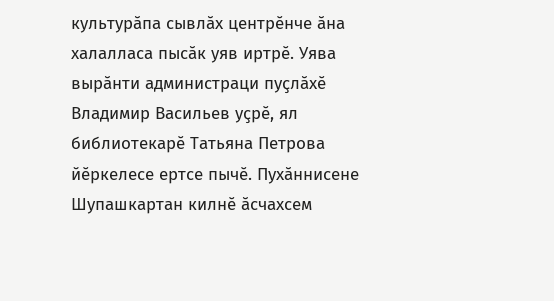культурӑпа сывлӑх центрӗнче ӑна халалласа пысӑк уяв иртрӗ. Уява вырӑнти администраци пуҫлӑхӗ Владимир Васильев уҫрӗ, ял библиотекарӗ Татьяна Петрова йӗркелесе ертсе пычӗ. Пухӑннисене Шупашкартан килнӗ ӑсчахсем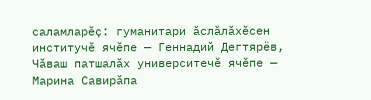саламларӗҫ: гуманитари ӑслӑлӑхӗсен институчӗ ячӗпе — Геннадий Дегтярёв, Чӑваш патшалӑх университечӗ ячӗпе — Марина Савирӑпа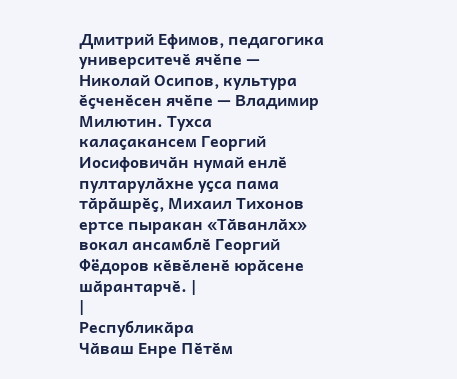Дмитрий Ефимов, педагогика университечӗ ячӗпе — Николай Осипов, культура ӗҫченӗсен ячӗпе — Владимир Милютин. Тухса калаҫакансем Георгий Иосифовичӑн нумай енлӗ пултарулӑхне уҫса пама тӑрӑшрӗҫ, Михаил Тихонов ертсе пыракан «Тӑванлӑх» вокал ансамблӗ Георгий Фёдоров кӗвӗленӗ юрӑсене шӑрантарчӗ. |
|
Республикӑра
Чӑваш Енре Пӗтӗм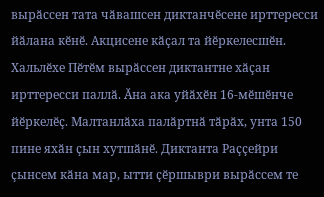вырӑссен тата чӑвашсен диктанчӗсене ирттересси йӑлана кӗнӗ. Акцисене кӑҫал та йӗркелесшӗн. Хальлӗхе Пӗтӗм вырӑссен диктантне хӑҫан ирттересси паллӑ. Ӑна ака уйӑхӗн 16-мӗшӗнче йӗркелӗҫ. Малтанлӑха палӑртнӑ тӑрӑх, унта 150 пине яхӑн ҫын хутшӑнӗ. Диктанта Раҫҫейри ҫынсем кӑна мар, ытти ҫӗршыври вырӑссем те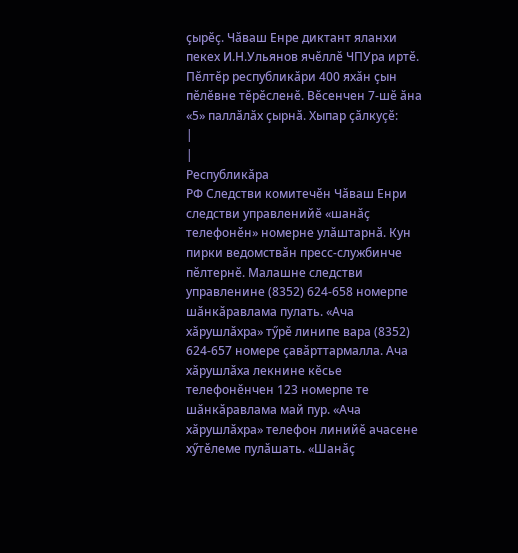ҫырӗҫ. Чӑваш Енре диктант яланхи пекех И.Н.Ульянов ячӗллӗ ЧПУра иртӗ. Пӗлтӗр республикӑри 400 яхӑн ҫын пӗлӗвне тӗрӗсленӗ. Вӗсенчен 7-шӗ ӑна «5» паллӑлӑх ҫырнӑ. Хыпар ҫӑлкуҫӗ:
|
|
Республикӑра
РФ Следстви комитечӗн Чӑваш Енри следстви управленийӗ «шанӑҫ телефонӗн» номерне улӑштарнӑ. Кун пирки ведомствӑн пресс-службинче пӗлтернӗ. Малашне следстви управленине (8352) 624-658 номерпе шӑнкӑравлама пулать. «Ача хӑрушлӑхра» тӳрӗ линипе вара (8352) 624-657 номере ҫавӑрттармалла. Ача хӑрушлӑха лекнине кӗсье телефонӗнчен 123 номерпе те шӑнкӑравлама май пур. «Ача хӑрушлӑхра» телефон линийӗ ачасене хӳтӗлеме пулӑшать. «Шанӑҫ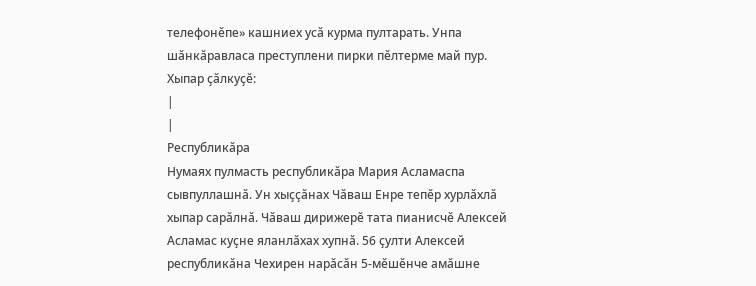телефонӗпе» кашниех усӑ курма пултарать. Унпа шӑнкӑравласа преступлени пирки пӗлтерме май пур. Хыпар ҫӑлкуҫӗ:
|
|
Республикӑра
Нумаях пулмасть республикӑра Мария Асламаспа сывпуллашнӑ. Ун хыҫҫӑнах Чӑваш Енре тепӗр хурлӑхлӑ хыпар сарӑлнӑ. Чӑваш дирижерӗ тата пианисчӗ Алексей Асламас куҫне яланлӑхах хупнӑ. 56 ҫулти Алексей республикӑна Чехирен нарӑсӑн 5-мӗшӗнче амӑшне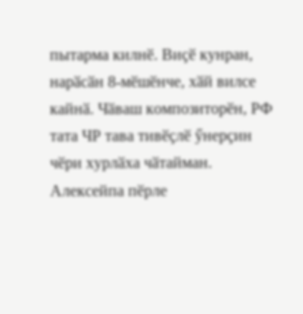пытарма килнӗ. Виҫӗ кунран, нарӑсӑн 8-мӗшӗнче, хӑй вилсе кайнӑ. Чӑваш композиторӗн, РФ тата ЧР тава тивӗҫлӗ ӳнерҫин чӗри хурлӑха чӑтайман. Алексейпа пӗрле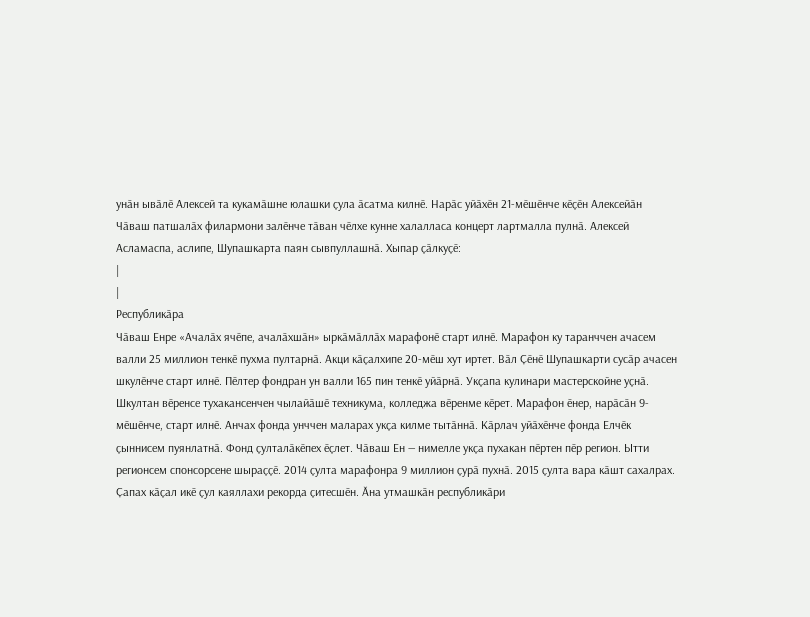унӑн ывӑлӗ Алексей та кукамӑшне юлашки ҫула ӑсатма килнӗ. Нарӑс уйӑхӗн 21-мӗшӗнче кӗҫӗн Алексейӑн Чӑваш патшалӑх филармони залӗнче тӑван чӗлхе кунне халалласа концерт лартмалла пулнӑ. Алексей Асламаспа, аслипе, Шупашкарта паян сывпуллашнӑ. Хыпар ҫӑлкуҫӗ:
|
|
Республикӑра
Чӑваш Енре «Ачалӑх ячӗпе, ачалӑхшӑн» ыркӑмӑллӑх марафонӗ старт илнӗ. Марафон ку таранччен ачасем валли 25 миллион тенкӗ пухма пултарнӑ. Акци кӑҫалхипе 20-мӗш хут иртет. Вӑл Ҫӗнӗ Шупашкарти сусӑр ачасен шкулӗнче старт илнӗ. Пӗлтер фондран ун валли 165 пин тенкӗ уйӑрнӑ. Укҫапа кулинари мастерскойне уҫнӑ. Шкултан вӗренсе тухакансенчен чылайӑшӗ техникума, колледжа вӗренме кӗрет. Марафон ӗнер, нарӑсӑн 9-мӗшӗнче, старт илнӗ. Анчах фонда унччен маларах укҫа килме тытӑннӑ. Кӑрлач уйӑхӗнче фонда Елчӗк ҫыннисем пуянлатнӑ. Фонд ҫулталӑкӗпех ӗҫлет. Чӑваш Ен — нимелле укҫа пухакан пӗртен пӗр регион. Ытти регионсем спонсорсене шыраҫҫӗ. 2014 ҫулта марафонра 9 миллион ҫурӑ пухнӑ. 2015 ҫулта вара кӑшт сахалрах. Ҫапах кӑҫал икӗ ҫул каяллахи рекорда ҫитесшӗн. Ӑна утмашкӑн республикӑри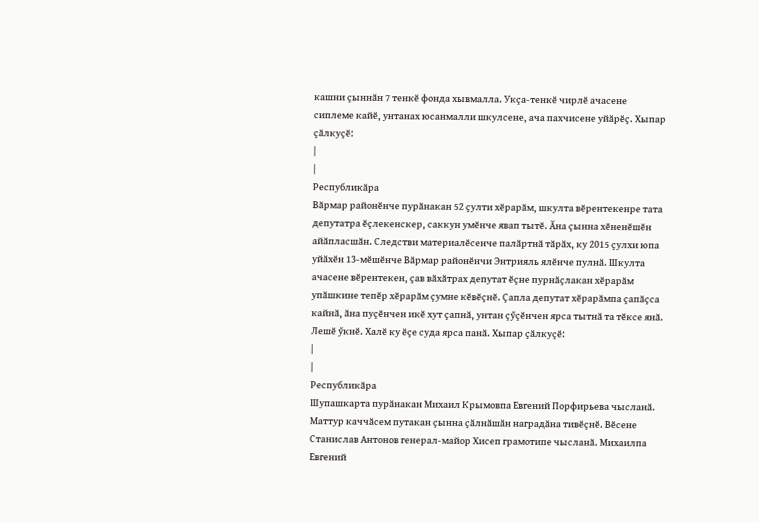кашни ҫыннӑн 7 тенкӗ фонда хывмалла. Укҫа-тенкӗ чирлӗ ачасене сиплеме кайӗ, унтанах юсанмалли шкулсене, ача пахчисене уйӑрӗҫ. Хыпар ҫӑлкуҫӗ:
|
|
Республикӑра
Вӑрмар районӗнче пурӑнакан 52 ҫулти хӗрарӑм, шкулта вӗрентекенре тата депутатра ӗҫлекенскер, саккун умӗнче явап тытӗ. Ӑна ҫынна хӗненӗшӗн айӑпласшӑн. Следстви материалӗсенче палӑртнӑ тӑрӑх, ку 2015 ҫулхи юпа уйӑхӗн 13-мӗшӗнче Вӑрмар районӗнчи Энтрияль ялӗнче пулнӑ. Шкулта ачасене вӗрентекен, ҫав вӑхӑтрах депутат ӗҫне пурнӑҫлакан хӗрарӑм упӑшкине тепӗр хӗрарӑм ҫумне кӗвӗҫнӗ. Ҫапла депутат хӗрарӑмпа ҫапӑҫса кайнӑ, ӑна пуҫӗнчен икӗ хут ҫапнӑ, унтан ҫӳҫӗнчен ярса тытнӑ та тӗксе янӑ. Лешӗ ӳкнӗ. Халӗ ку ӗҫе суда ярса панӑ. Хыпар ҫӑлкуҫӗ:
|
|
Республикӑра
Шупашкарта пурӑнакан Михаил Крымовпа Евгений Порфирьева чысланӑ. Маттур каччӑсем путакан ҫынна ҫӑлнӑшӑн наградӑна тивӗҫнӗ. Вӗсене Станислав Антонов генерал-майор Хисеп грамотипе чысланӑ. Михаилпа Евгений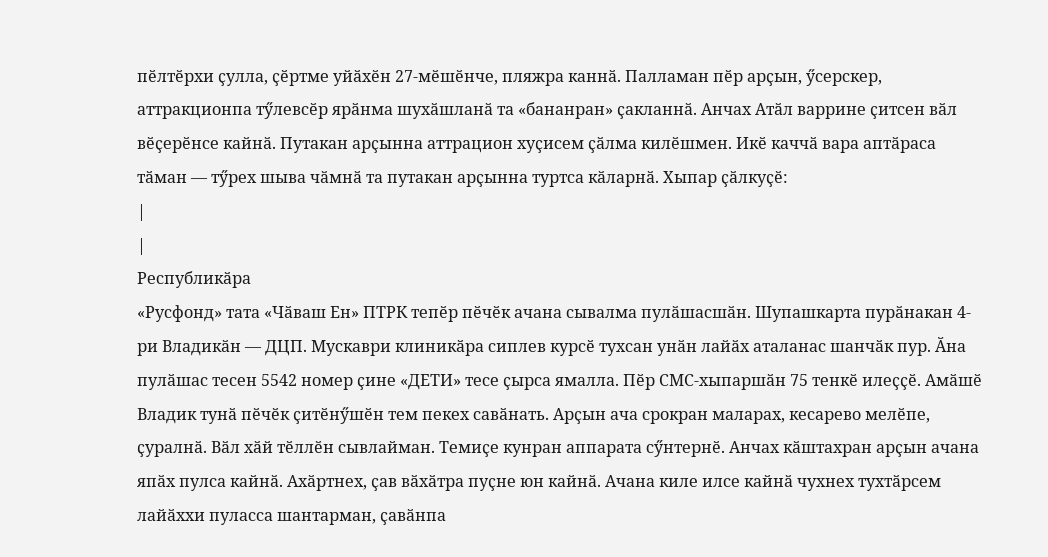пӗлтӗрхи ҫулла, ҫӗртме уйӑхӗн 27-мӗшӗнче, пляжра каннӑ. Палламан пӗр арҫын, ӳсерскер, аттракционпа тӳлевсӗр ярӑнма шухӑшланӑ та «бананран» ҫакланнӑ. Анчах Атӑл варрине ҫитсен вӑл вӗҫерӗнсе кайнӑ. Путакан арҫынна аттрацион хуҫисем ҫӑлма килӗшмен. Икӗ каччӑ вара аптӑраса тӑман — тӳрех шыва чӑмнӑ та путакан арҫынна туртса кӑларнӑ. Хыпар ҫӑлкуҫӗ:
|
|
Республикӑра
«Русфонд» тата «Чӑваш Ен» ПТРК тепӗр пӗчӗк ачана сывалма пулӑшасшӑн. Шупашкарта пурӑнакан 4-ри Владикӑн — ДЦП. Мускаври клиникӑра сиплев курсӗ тухсан унӑн лайӑх аталанас шанчӑк пур. Ӑна пулӑшас тесен 5542 номер ҫине «ДЕТИ» тесе ҫырса ямалла. Пӗр СМС-хыпаршӑн 75 тенкӗ илеҫҫӗ. Амӑшӗ Владик тунӑ пӗчӗк ҫитӗнӳшӗн тем пекех савӑнать. Арҫын ача срокран маларах, кесарево мелӗпе, ҫуралнӑ. Вӑл хӑй тӗллӗн сывлайман. Темиҫе кунран аппарата сӳнтернӗ. Анчах кӑштахран арҫын ачана япӑх пулса кайнӑ. Ахӑртнех, ҫав вӑхӑтра пуҫне юн кайнӑ. Ачана киле илсе кайнӑ чухнех тухтӑрсем лайӑххи пуласса шантарман, ҫавӑнпа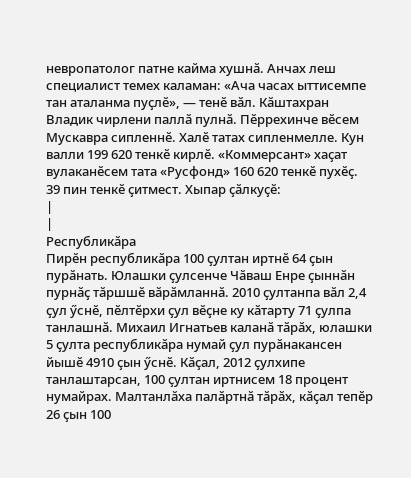невропатолог патне кайма хушнӑ. Анчах леш специалист темех каламан: «Ача часах ыттисемпе тан аталанма пуҫлӗ», — тенӗ вӑл. Кӑштахран Владик чирлени паллӑ пулнӑ. Пӗррехинче вӗсем Мускавра сипленнӗ. Халӗ татах сипленмелле. Кун валли 199 620 тенкӗ кирлӗ. «Коммерсант» хаҫат вулаканӗсем тата «Русфонд» 160 620 тенкӗ пухӗҫ. 39 пин тенкӗ ҫитмест. Хыпар ҫӑлкуҫӗ:
|
|
Республикӑра
Пирӗн республикӑра 100 ҫултан иртнӗ 64 ҫын пурӑнать. Юлашки ҫулсенче Чӑваш Енре ҫыннӑн пурнӑҫ тӑршшӗ вӑрӑмланнӑ. 2010 ҫултанпа вӑл 2,4 ҫул ӳснӗ, пӗлтӗрхи ҫул вӗҫне ку кӑтарту 71 ҫулпа танлашнӑ. Михаил Игнатьев каланӑ тӑрӑх, юлашки 5 ҫулта республикӑра нумай ҫул пурӑнакансен йышӗ 4910 ҫын ӳснӗ. Кӑҫал, 2012 ҫулхипе танлаштарсан, 100 ҫултан иртнисем 18 процент нумайрах. Малтанлӑха палӑртнӑ тӑрӑх, кӑҫал тепӗр 26 ҫын 100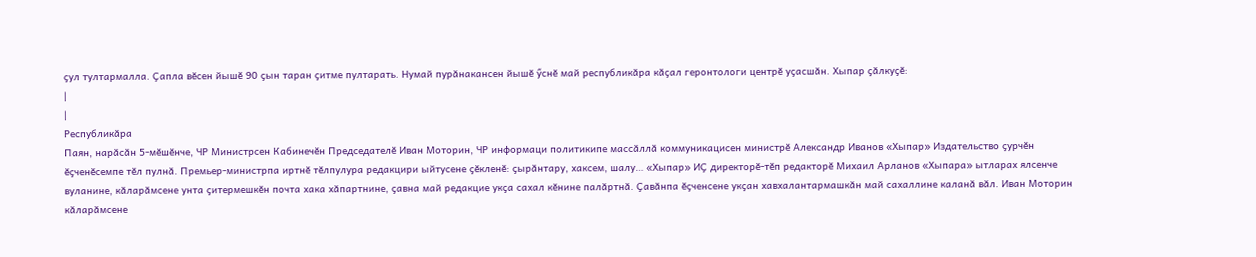ҫул тултармалла. Ҫапла вӗсен йышӗ 90 ҫын таран ҫитме пултарать. Нумай пурӑнакансен йышӗ ӳснӗ май республикӑра кӑҫал геронтологи центрӗ уҫасшӑн. Хыпар ҫӑлкуҫӗ:
|
|
Республикӑра
Паян, нарӑсӑн 5-мӗшӗнче, ЧР Министрсен Кабинечӗн Председателӗ Иван Моторин, ЧР информаци политикипе массӑллӑ коммуникацисен министрӗ Александр Иванов «Хыпар» Издательство ҫурчӗн ӗҫченӗсемпе тӗл пулнӑ. Премьер-министрпа иртнӗ тӗлпулура редакцири ыйтусене ҫӗкленӗ: ҫырӑнтару, хаксем, шалу… «Хыпар» ИҪ директорӗ-тӗп редакторӗ Михаил Арланов «Хыпара» ытларах ялсенче вуланине, кӑларӑмсене унта ҫитермешкӗн почта хака хӑпартнине, ҫавна май редакцие укҫа сахал кӗнине палӑртнӑ. Ҫавӑнпа ӗҫченсене укҫан хавхалантармашкӑн май сахаллине каланӑ вӑл. Иван Моторин кӑларӑмсене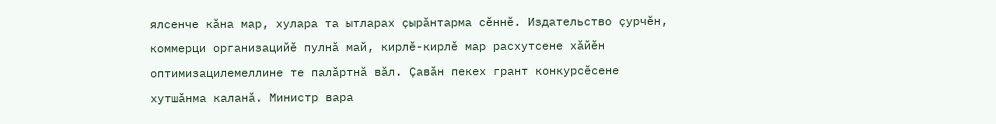ялсенче кӑна мар, хулара та ытларах ҫырӑнтарма сӗннӗ. Издательство ҫурчӗн, коммерци организацийӗ пулнӑ май, кирлӗ-кирлӗ мар расхутсене хӑйӗн оптимизацилемеллине те палӑртнӑ вӑл. Ҫавӑн пекех грант конкурсӗсене хутшӑнма каланӑ. Министр вара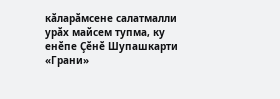кӑларӑмсене салатмалли урӑх майсем тупма, ку енӗпе Ҫӗнӗ Шупашкарти «Грани»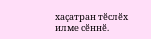хаҫатран тӗслӗх илме сӗннӗ.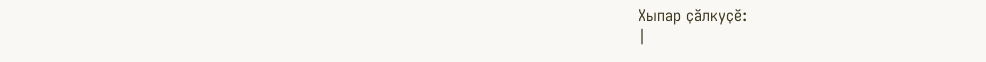Хыпар ҫӑлкуҫӗ:
|